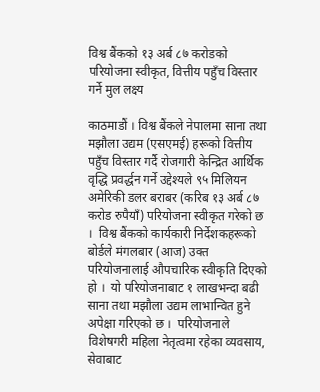विश्व बैंकको १३ अर्ब ८७ करोडको परियोजना स्वीकृत, वित्तीय पहुँच विस्तार गर्ने मुल लक्ष्य

काठमाडौं । विश्व बैंकले नेपालमा साना तथा मझौला उद्यम (एसएमई) हरूको वित्तीय पहुँच विस्तार गर्दै रोजगारी केन्द्रित आर्थिक वृद्धि प्रवर्द्धन गर्ने उद्देश्यले ९५ मिलियन अमेरिकी डलर बराबर (करिब १३ अर्ब ८७ करोड रुपैयाँ) परियोजना स्वीकृत गरेको छ ।  विश्व बैंकको कार्यकारी निर्देशकहरूको बोर्डले मंगलबार (आज) उक्त परियोजनालाई औपचारिक स्वीकृति दिएको हो ।  यो परियोजनाबाट १ लाखभन्दा बढी साना तथा मझौला उद्यम लाभान्वित हुने अपेक्षा गरिएको छ ।  परियोजनाले विशेषगरी महिला नेतृत्वमा रहेका व्यवसाय, सेवाबाट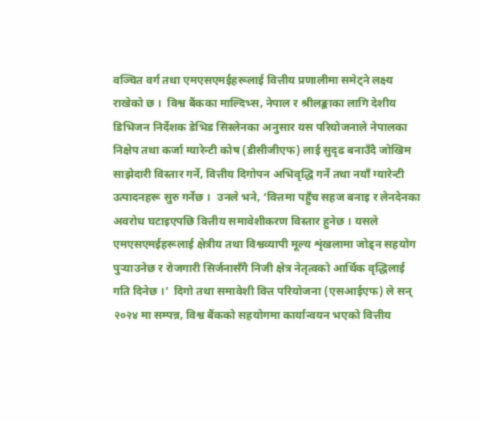वञ्चित वर्ग तथा एमएसएमईहरूलाई वित्तीय प्रणालीमा समेट्ने लक्ष्य राखेको छ ।  विश्व बैंकका माल्दिभ्स, नेपाल र श्रीलङ्काका लागि देशीय डिभिजन निर्देशक डेभिड सिस्लेनका अनुसार यस परियोजनाले नेपालका निक्षेप तथा कर्जा ग्यारेन्टी कोष (डीसीजीएफ) लाई सुदृढ बनाउँदै जोखिम साझेदारी विस्तार गर्ने, वित्तीय दिगोपन अभिवृद्धि गर्ने तथा नयाँ ग्यारेन्टी उत्पादनहरू सुरु गर्नेछ ।  उनले भने, ‘वित्तमा पहुँच सहज बनाइ र लेनदेनका अवरोध घटाइएपछि वित्तीय समावेशीकरण विस्तार हुनेछ । यसले एमएसएमईहरूलाई क्षेत्रीय तथा विश्वव्यापी मूल्य शृंखलामा जोड्न सहयोग पुर्‍याउनेछ र रोजगारी सिर्जनासँगै निजी क्षेत्र नेतृत्वको आर्थिक वृद्धिलाई गति दिनेछ ।’  दिगो तथा समावेशी वित्त परियोजना (एसआईएफ) ले सन् २०२४ मा सम्पन्न, विश्व बैंकको सहयोगमा कार्यान्वयन भएको वित्तीय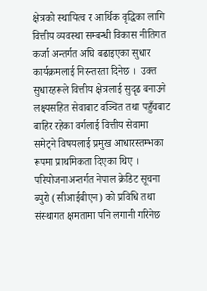क्षेत्रको स्थायित्व र आर्थिक वृद्धिका लागि वित्तीय व्यवस्था सम्बन्धी विकास नीतिगत कर्जा अन्तर्गत अघि बढाइएका सुधार कार्यक्रमलाई निरन्तरता दिनेछ ।  उक्त सुधारहरूले वित्तीय क्षेत्रलाई सुदृढ बनाउने लक्ष्यसहित सेवाबाट वञ्चित तथा पहुँचबाट बाहिर रहेका वर्गलाई वित्तीय सेवामा समेट्ने विषयलाई प्रमुख आधारस्तम्भका रूपमा प्राथमिकता दिएका थिए ।  परियोजनाअन्तर्गत नेपाल क्रेडिट सूचना ब्युरो (सीआईबीएन) को प्रविधि तथा संस्थागत क्षमतामा पनि लगानी गरिनेछ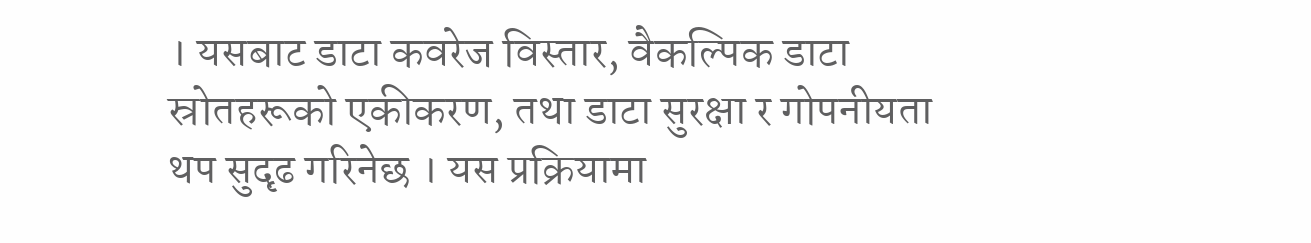। यसबाट डाटा कवरेज विस्तार, वैकल्पिक डाटा स्रोतहरूको एकीकरण, तथा डाटा सुरक्षा र गोपनीयता थप सुदृढ गरिनेछ । यस प्रक्रियामा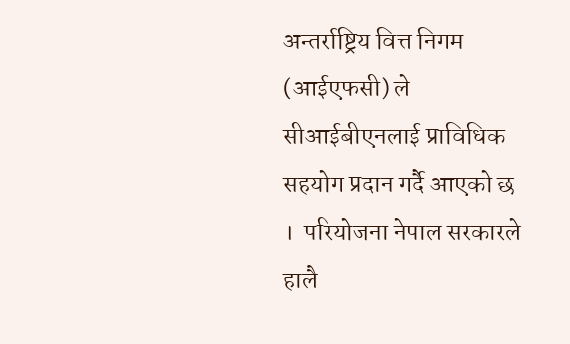अन्तर्राष्ट्रिय वित्त निगम (आईएफसी) ले सीआईबीएनलाई प्राविधिक सहयोग प्रदान गर्दै आएको छ ।  परियोजना नेपाल सरकारले हालै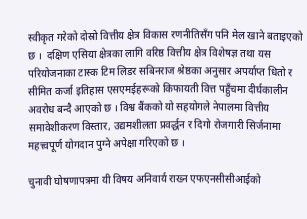स्वीकृत गरेको दोस्रो वित्तीय क्षेत्र विकास रणनीतिसँग पनि मेल खाने बताइएको छ ।  दक्षिण एसिया क्षेत्रका लागि वरिष्ठ वित्तीय क्षेत्र विशेषज्ञ तथा यस परियोजनाका टास्क टिम लिडर सबिनराज श्रेष्ठका अनुसार अपर्याप्त धितो र सीमित कर्जा इतिहास एसएमईहरूको किफायती वित्त पहुँचमा दीर्घकालीन अवरोध बन्दै आएको छ । विश्व बैंकको यो सहयोगले नेपालमा वित्तीय समावेशीकरण विस्तार, उद्यमशीलता प्रवर्द्धन र दिगो रोजगारी सिर्जनामा महत्त्वपूर्ण योगदान पुग्ने अपेक्षा गरिएको छ ।

चुनावी घोषणापत्रमा यी विषय अनिवार्य राख्न एफएनसीसीआईको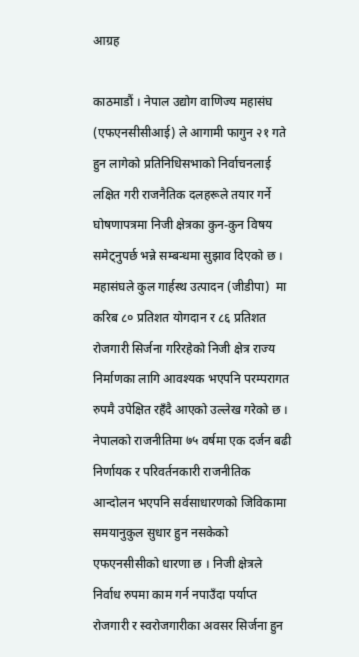आग्रह

काठमाडौं । नेपाल उद्योग वाणिज्य महासंघ (एफएनसीसीआई) ले आगामी फागुन २१ गते हुन लागेको प्रतिनिधिसभाको निर्वाचनलाई लक्षित गरी राजनैतिक दलहरूले तयार गर्ने घोषणापत्रमा निजी क्षेत्रका कुन-कुन विषय समेट्नुपर्छ भन्ने सम्बन्धमा सुझाव दिएको छ । महासंघले कुल गार्हस्थ उत्पादन (जीडीपा)  मा करिब ८० प्रतिशत योगदान र ८६ प्रतिशत रोजगारी सिर्जना गरिरहेको निजी क्षेत्र राज्य निर्माणका लागि आवश्यक भएपनि परम्परागत रुपमै उपेक्षित रहँदै आएको उल्लेख गरेको छ ।  नेपालको राजनीतिमा ७५ वर्षमा एक दर्जन बढी निर्णायक र परिवर्तनकारी राजनीतिक आन्दोलन भएपनि सर्वसाधारणको जिविकामा समयानुकुल सुधार हुन नसकेको एफएनसीसीको धारणा छ । निजी क्षेत्रले निर्वाध रुपमा काम गर्न नपाउँदा पर्याप्त रोजगारी र स्वरोजगारीका अवसर सिर्जना हुन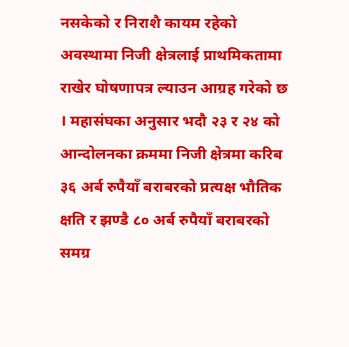नसकेको र निराशै कायम रहेको अवस्थामा निजी क्षेत्रलाई प्राथमिकतामा राखेर घोषणापत्र ल्याउन आग्रह गरेको छ । महासंघका अनुसार भदौ २३ र २४ को आन्दोलनका क्रममा निजी क्षेत्रमा करिब ३६ अर्ब रुपैयाँ बराबरको प्रत्यक्ष भौतिक क्षति र झण्डै ८० अर्ब रुपैयाँ बराबरको समग्र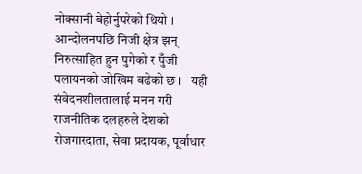नोक्सानी बेहोर्नुपरेको थियो । आन्दोलनपछि निजी क्षेत्र झन् निरुत्साहित हुन पुगेको र पुँजी पलायनको जोखिम बढेको छ ।   यही संवेदनशीलतालाई मनन गरी राजनीतिक दलहरुले देशको रोजगारदाता, सेवा प्रदायक, पूर्वाधार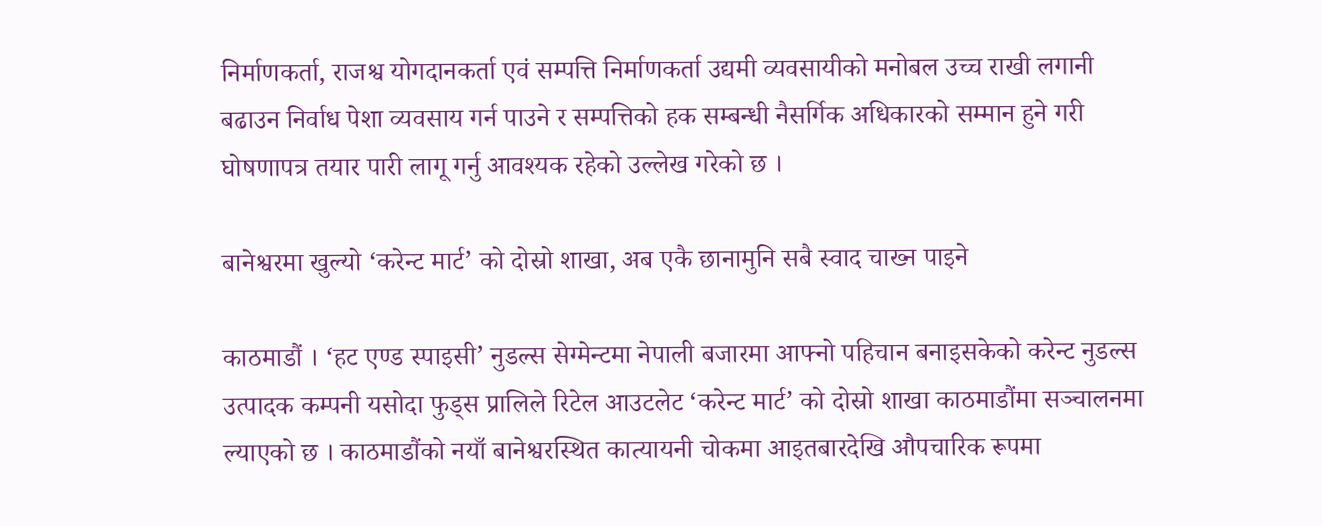निर्माणकर्ता, राजश्व योगदानकर्ता एवं सम्पत्ति निर्माणकर्ता उद्यमी व्यवसायीको मनोबल उच्च राखी लगानी बढाउन निर्वाध पेशा व्यवसाय गर्न पाउने र सम्पत्तिको हक सम्बन्धी नैसर्गिक अधिकारको सम्मान हुने गरी घोषणापत्र तयार पारी लागू गर्नु आवश्यक रहेको उल्लेख गरेको छ ।

बानेश्वरमा खुल्यो ‘करेन्ट मार्ट’ को दोस्रो शाखा, अब एकै छानामुनि सबै स्वाद चाख्न पाइने

काठमाडौं । ‘हट एण्ड स्पाइसी’ नुडल्स सेग्मेन्टमा नेपाली बजारमा आफ्नो पहिचान बनाइसकेको करेन्ट नुडल्स उत्पादक कम्पनी यसोदा फुड्स प्रालिले रिटेल आउटलेट ‘करेन्ट मार्ट’ को दोस्रो शाखा काठमाडौंमा सञ्चालनमा ल्याएको छ । काठमाडौंको नयाँ बानेश्वरस्थित कात्यायनी चोकमा आइतबारदेखि औपचारिक रूपमा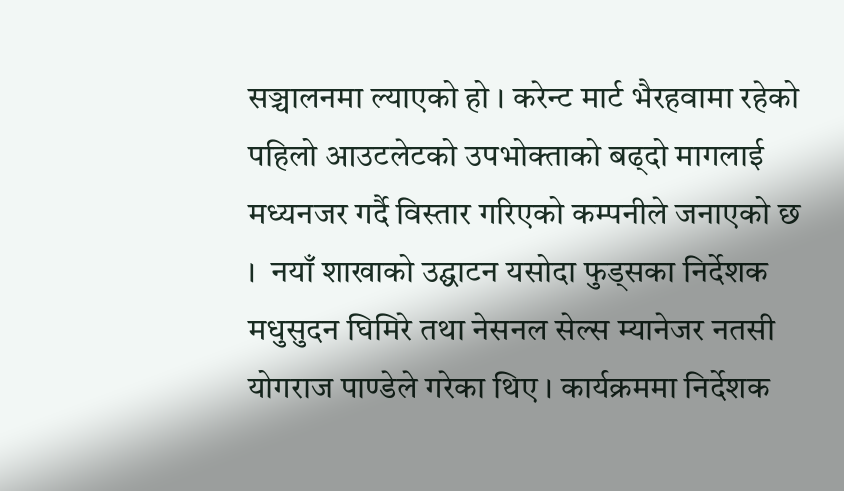सञ्चालनमा ल्याएको हो । करेन्ट मार्ट भैरहवामा रहेको पहिलो आउटलेटको उपभोक्ताको बढ्दो मागलाई मध्यनजर गर्दै विस्तार गरिएको कम्पनीले जनाएको छ ।  नयाँ शाखाको उद्घाटन यसोदा फुड्सका निर्देशक मधुसुदन घिमिरे तथा नेसनल सेल्स म्यानेजर नतसी योगराज पाण्डेले गरेका थिए । कार्यक्रममा निर्देशक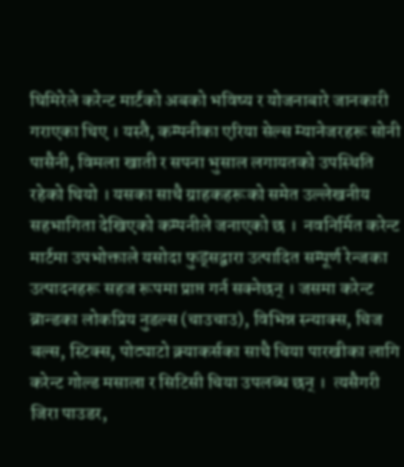घिमिरेले करेन्ट मार्टको अबको भविष्य र योजनाबारे जानकारी गराएका थिए । यस्तै, कम्पनीका एरिया सेल्स म्यानेजरहरू सोनी पासैनी, विमला खाती र सपना भुसाल लगायतको उपस्थिति रहेको थियो । यसका साथै ग्राहकहरूको समेत उल्लेखनीय सहभागिता देखिएको कम्पनीले जनाएको छ ।  नवनिर्मित करेन्ट मार्टमा उपभोक्ताले यसोदा फुड्सद्वारा उत्पादित सम्पूर्ण रेन्जका उत्पादनहरू सहज रूपमा प्राप्त गर्न सक्नेछन् । जसमा करेन्ट ब्रान्डका लोकप्रिय नुडल्स (चाउचाउ), विभिन्न स्न्याक्स, चिज बल्स, स्टिक्स, पोट्याटो क्र्याकर्सका साथै चिया पारखीका लागि करेन्ट गोल्ड मसाला र सिटिसी चिया उपलब्ध छन् ।  त्यसैगरी जिरा पाउडर,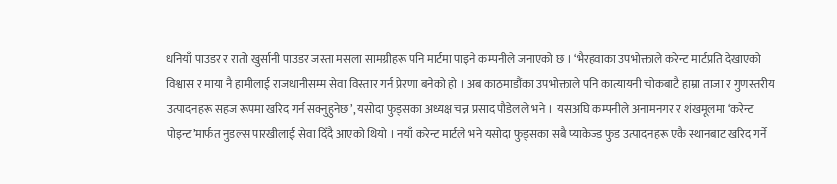धनियाँ पाउडर र रातो खुर्सानी पाउडर जस्ता मसला सामग्रीहरू पनि मार्टमा पाइने कम्पनीले जनाएको छ । ‘भैरहवाका उपभोक्ताले करेन्ट मार्टप्रति देखाएको विश्वास र माया नै हामीलाई राजधानीसम्म सेवा विस्तार गर्न प्रेरणा बनेको हो । अब काठमाडौंका उपभोक्ताले पनि कात्यायनी चोकबाटै हाम्रा ताजा र गुणस्तरीय उत्पादनहरू सहज रूपमा खरिद गर्न सक्नुहुनेछ’, यसोदा फुड्सका अध्यक्ष चन्न प्रसाद पौडेलले भने ।  यसअघि कम्पनीले अनामनगर र शंखमूलमा ‘करेन्ट पोइन्ट’मार्फत नुडल्स पारखीलाई सेवा दिँदै आएको थियो । नयाँ करेन्ट मार्टले भने यसोदा फुड्सका सबै प्याकेज्ड फुड उत्पादनहरू एकै स्थानबाट खरिद गर्ने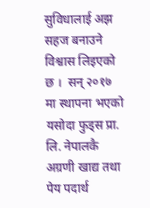सुविधालाई अझ सहज बनाउने विश्वास लिइएको छ ।  सन् २०१७ मा स्थापना भएको यसोदा फुड्स प्रा. लि. नेपालकै अग्रणी खाद्य तथा पेय पदार्थ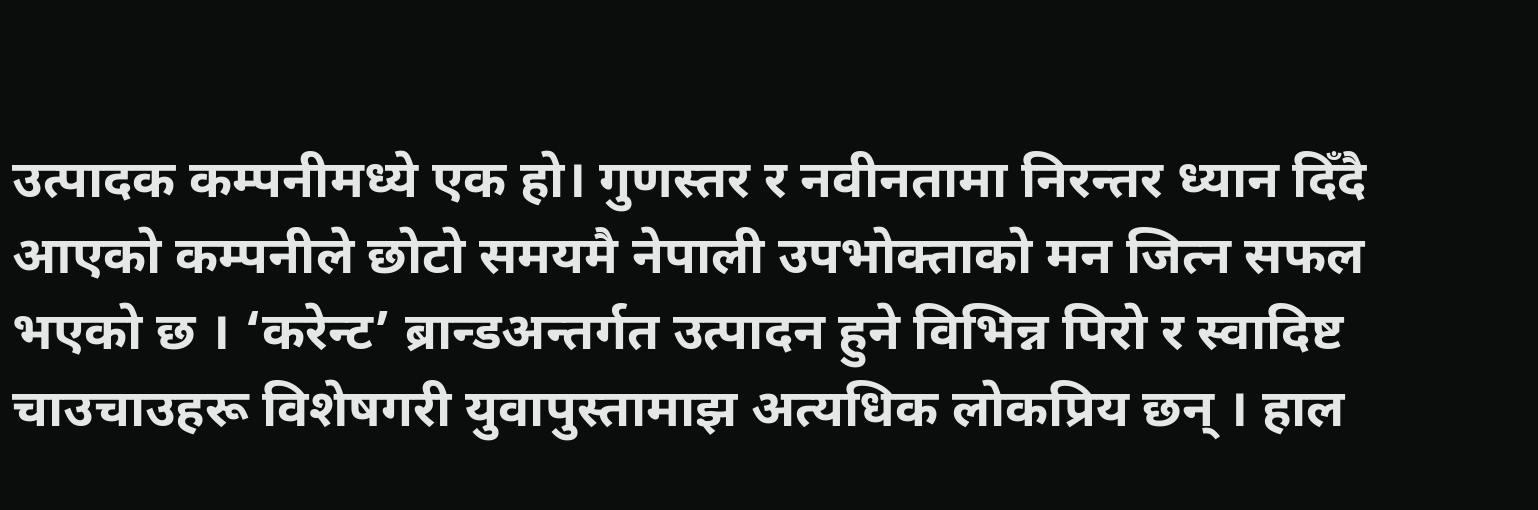उत्पादक कम्पनीमध्ये एक हो। गुणस्तर र नवीनतामा निरन्तर ध्यान दिँदै आएको कम्पनीले छोटो समयमै नेपाली उपभोक्ताको मन जित्न सफल भएको छ । ‘करेन्ट’ ब्रान्डअन्तर्गत उत्पादन हुने विभिन्न पिरो र स्वादिष्ट चाउचाउहरू विशेषगरी युवापुस्तामाझ अत्यधिक लोकप्रिय छन् । हाल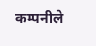कम्पनीले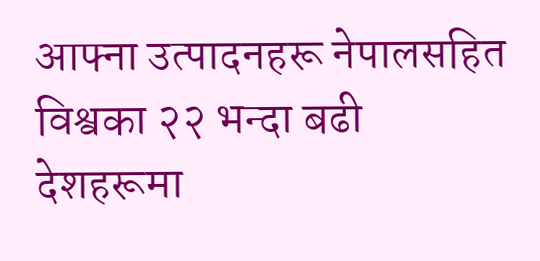आफ्ना उत्पादनहरू नेपालसहित विश्वका २२ भन्दा बढी देशहरूमा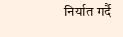निर्यात गर्दै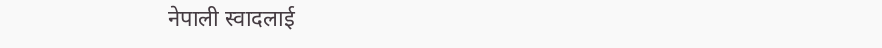नेपाली स्वादलाई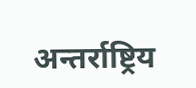अन्तर्राष्ट्रिय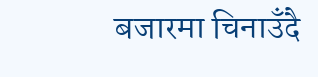बजारमा चिनाउँदै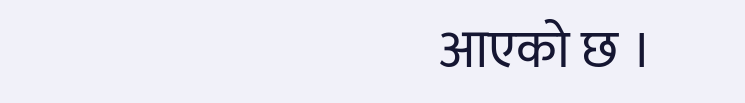आएको छ ।